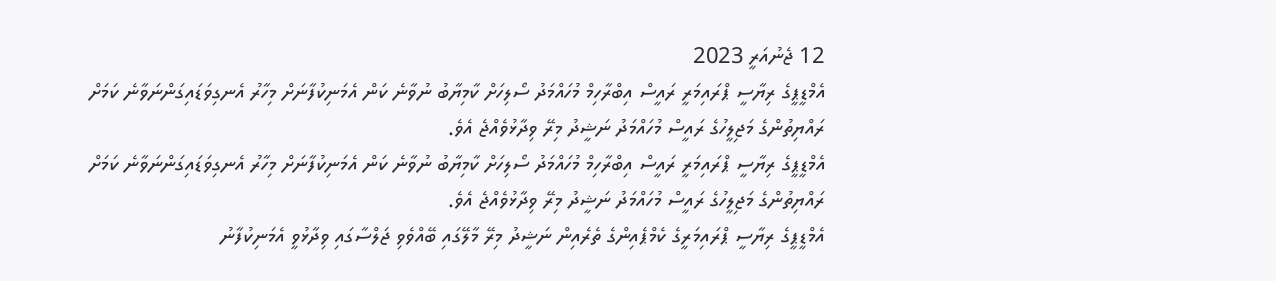12 ޖެނުއަރީ 2023
އެމްޑީޕީގެ ރިޔާސީ ޕްރައިމަރީ ރައީސް އިބްރާހިމް މުހައްމަދު ސޯލިހަށް ކާމިޔާބު ނުވާނެ ކަން އެމަނިކުފާނަށް މިހާރު އެނގިވަޑައިގަންނަވާނެ ކަމަށް ރައްޔިތުންގެ މަޖިލީހުގެ ރައީސް މުހައްމަދު ނަޝީދު މިރޭ ވިދާޅުވެއްޖެ އެވެ.
އެމްޑީޕީގެ ރިޔާސީ ޕްރައިމަރީ ރައީސް އިބްރާހިމް މުހައްމަދު ސޯލިހަށް ކާމިޔާބު ނުވާނެ ކަން އެމަނިކުފާނަށް މިހާރު އެނގިވަޑައިގަންނަވާނެ ކަމަށް ރައްޔިތުންގެ މަޖިލީހުގެ ރައީސް މުހައްމަދު ނަޝީދު މިރޭ ވިދާޅުވެއްޖެ އެވެ.
އެމްޑީޕީގެ ރިޔާސީ ޕްރައިމަރީގެ ކެމްޕެއިންގެ ތެރެއިން ނަޝީދު މިރޭ މާލޭގައި ބޭއްވެވި ޖަލްސާގައި ވިދާޅުވީ އެމަނިކުފާނު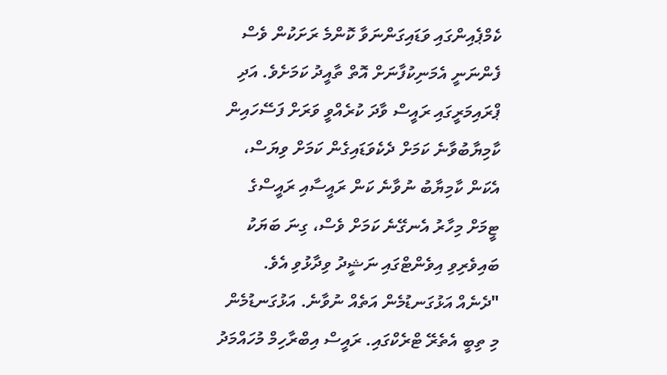ކެމްޕެއިންގައި ވަޑައިގަންނަވާ ކޮންމެ ރަށަކުން ވެސް ފެންނަނީ އެމަނިކުފާނަށް އޮތް ތާއީދު ކަމަށެވެ. އަދި ޕްރައިމަރީގައި ރައީސް ވާދަ ކުރެއްވީ ވަރަށް ފަސޭހައިން ކާމިޔާބުވާނެ ކަމަށް ދެކެވަޑައިގެން ކަމަށް ވިޔަސް، އެކަން ކާމިޔާބު ނުވާނެ ކަން ރައީސާއި ރައީސްގެ ޓީމަށް މިހާރު އެނގޭނެ ކަމަށް ވެސް، ގިނަ ބަޔަކު ބައިވެރިވި އިވެންޓްގައި ނަޝީދު ވިދާޅުވި އެވެ.
"ދެނެއް އަޅުގަނޑުމެން އަތެއް ނުވާނެ. އަޅުގަނޑުމެން މި ތިބީ އެތެރޭ ޓްރެކްގައި. ރައީސް އިބްރާހިމް މުހައްމަދު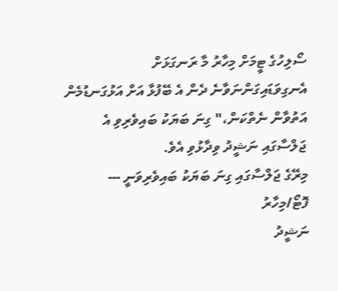ސޯލިހުގެ ޓީމަށް މިހާރު މާ ރަނގަޅަށް އެނގިވަޑައިގަންނަވާނެ ދެން އެ ބޭފުޅާ އަށް އަޅުގަނޑުމެން އަތުވާން ނެތްކަން،" ގިނަ ބަޔަކު ބައިވެރިވި އެ ޖަލްސާގައި ނަޝީދު ވިދާޅުވި އެވެ.
މިރޭގެ ޖަލްސާގައި ގިނަ ބަޔަކު ބައިވެރިވަނީ --- ފޮޓޯ/މިހާރު
ނަޝީދު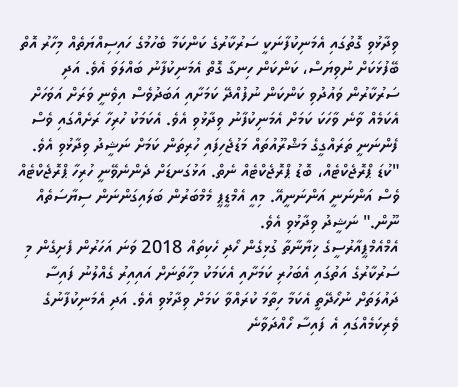ވިދާޅުވި ގޮތުގައި އެމަނިކުފާނަކީ ސަރުކާރުގެ ކަންކަމާ ބެހުމުގެ ހައިސިއްޔަތެއް މިހާރު އޮތް ބޭފުޅަކަށް ނުވިޔަސް، ކަންކަން ހިނގާ ގޮތް އެމަނިކުފާނު ބައްލަވަ އެވެ. އަދި ސަރުކާރުން ވައުދުވި ކަންކަން ނުފުއްދޭ ކަމަށާއި އަބަދުވެސް އިވެނީ ވަރަށް އަވަހަށް އެކަމެއް ވާނެ ވާހަކަ ކަމަށް އެމަނިކުފާނު ވިދާޅުވި އެވެ. އެކަމަކު ހުރިހާ ރަށެއްގައި ވެސް ފެންނަނީ ތަރައްގީގެ މަޝްރޫއުތައް މަޑުޖެހިފައި ހުރިތަން ކަމަށް ނަޝީދު ވިދާޅުވި އެވެ.
"ކުޑަ ޕްރޮޖެކްޓެއް، ބޮޑު ޕްރޮޖެކްޓެއް ނެތް. އަޅުގަނޑަށް ދެންނެވޭނީ ހުރިހާ ޕްރޮޖެކްޓެއް ވެސް އަންނަނީ އަންނަނީއޭ. މިއީ އެމްޑީޕީ މެމްބަރުން ބަލައިގަންނަން ސިޔާސަތެއް ނޫން." ނަޝީދު ވިދާޅުވި އެވެ.
އެމްއެމްޕީއާރުސީގެ ޚިޔާނާތާ ގުޅިގެން ހޯދި ހެކިތައް 2018 ވަނަ އަހަރުން ފެށިގެން މި ސަރުކާރުގެ އަތުގައި އެބަހުރި ކަމަށާއި އެކަމަކު މިހާތަނަށް އައިއިރު ގެއްލުނު ފައިސާ ދައުލަތަށް ނުހޯދޭތީ އެކަމާ ހިތާމަ ކުރައްވާ ކަމަށް ވިދާޅުވި އެވެ. އަދި އެމަނިކުފާނުގެ ވެރިކަމެއްގައި އެ ފައިސާ ހޯއްދަވާނެ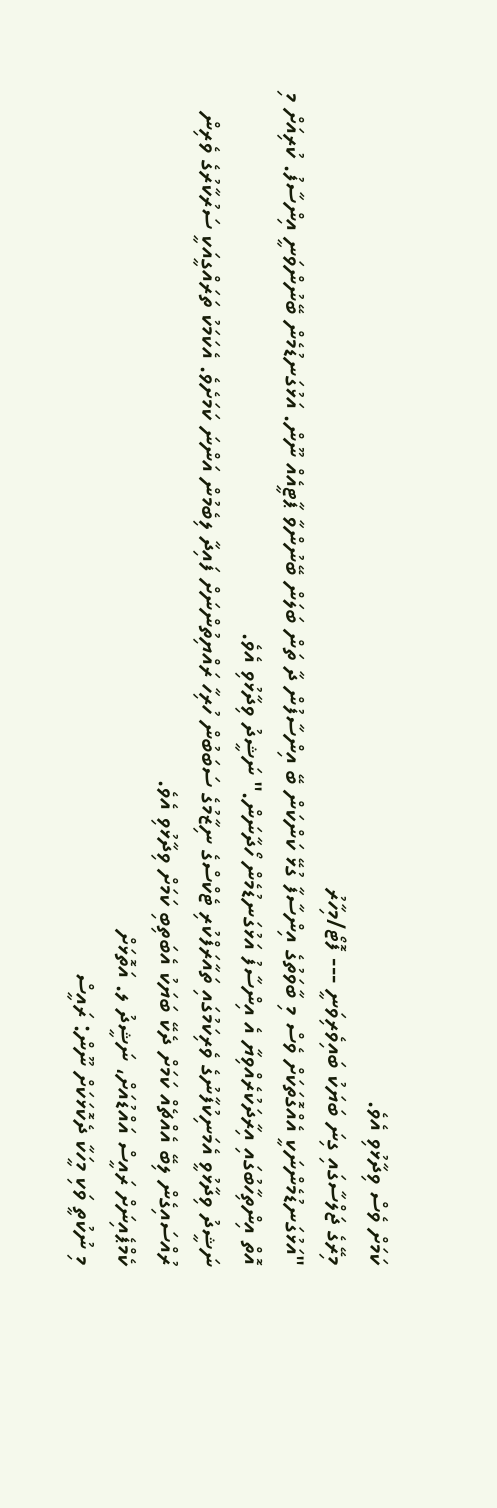ކަމަށް ވެސް ވިދާޅުވި އެވެ.
މިރޭގެ ޖަލްސާގައި ގިނަ ބަޔަކު ބައިވެރިވަނީ --- ފޮޓޯ/މިހާރު
"އަޅުގަނޑުމެންނަކީ އެއްގޮތަކަށް ވެސް މި ބާވަތުގެ އިންސާފާ ގުޅޭ ކަންކަން ބޭ އިންސާފުން ދާ ތަން ބަލަން ބޭނުންވާ ޕާޓީއެއް ނޫން. އަޅުގަނޑުމެން ބޭނުންވަނީ އިންސާފު. ކުރިއަށް މި އޮތް އިންތިހާބުގައި އިރާދަކުރެއްވިޔާ އެ އިންސާފު އަޅުގަނޑުމެން ހޯދާނަން." ނަޝީދު ވިދާޅުވި އެވެ.
ނަޝީދު ވިދާޅުވީ އެމަނިކުފާނުގެ ވެރިކަމުގައި ތައާރަފްކުރި ޓެކްސްގެ ނިޒާމުގެ ސަބަބުން ހުރިހާ ރައްޔިތުންނަށް ފައިދާ ލިބެމުން އަންނަ ކަމަށެވެ. އެކަމަކު ތަރައްގީއަކީ ސަރުކާރުގެ ވެރިން ރުއްސައިގެން ލިބޭ އެއްޗެއް ކަމަށް ދެކޭ ބަޔަކު އެބަތިބި ކަމަށް ވިދާޅުވި އެވެ.
ކެމްޕެއިނަށް ރައީސް އައްޑުއަށް، ނަޝީދު ލ. އަތޮޅަށް
މި ނުކުތީ ވަކި މީހަކާ ދެކޮޅަކަށް ނޫން: ރައީސް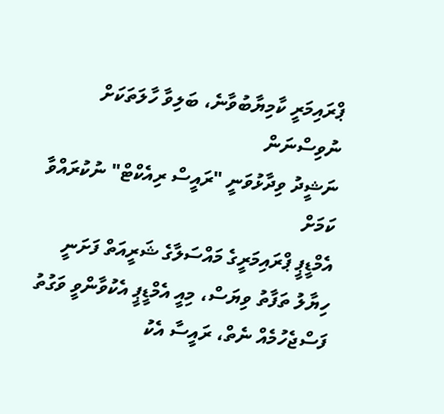ޕްރައިމަރީ ކާމިޔާބުވާނެ، ބަލިވާ ހާލަތަކަށް ނުވިސްނަން
ނަޝީދު ވިދާޅުވަނީ "ރައީސް ރިއެކްޓް" ނުކުރައްވާ ކަމަށް
އެމްޑީޕީ ޕްރައިމަރީގެ މައްސަލާގެ ޝަރީއަތް ފަށަނީ
ހިޔާލު ތަފާތު ވިޔަސް، މިއީ އެމްޑީޕީ އެކުވާންވީ ވަގުތު
ފަސްޖެހުމެއް ނެތް، ރައީސާ އެކު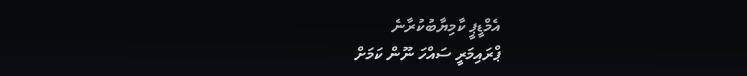އެމްޑީޕީ ކާމިޔާބުކުރާނެ
ޕްރައިމަރީ ސައްހަ ނޫން ކަމަށް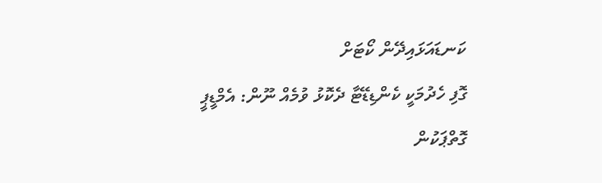ކަނޑައަޅައިދޭން ކޯޓަށް
ގޮފި ހެދުމަކީ ކެންޑިޑޭޓާ ދެކޮޅު ވުމެއް ނޫން: އެމްޑީޕީ
ގޮތްޕަކުން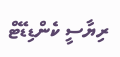ރިޔާސީ ކެންޑިޑޭޓް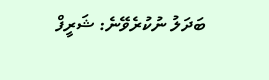ބަދަލު ނުކުރެވޭނެ: ޝަރީފް